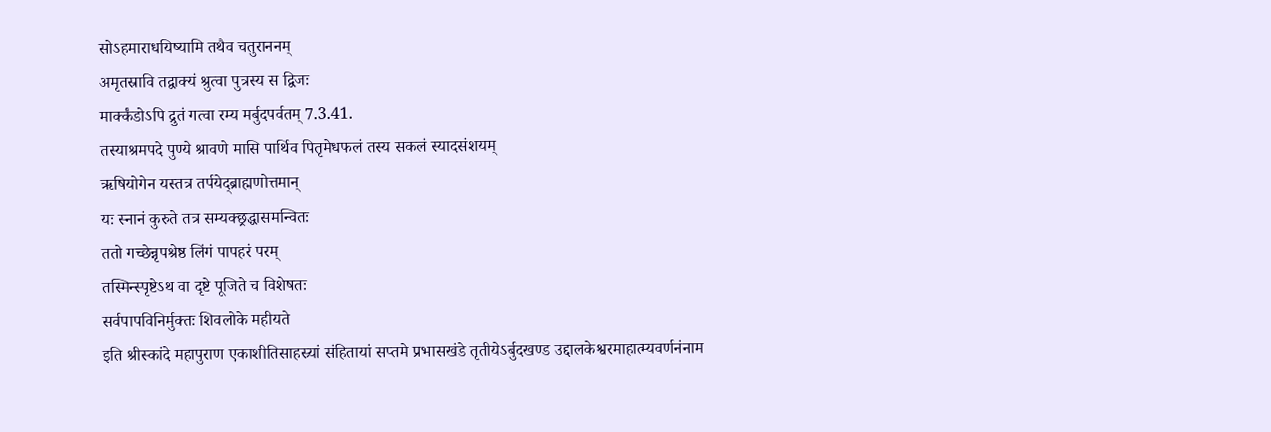सोऽहमाराधयिष्यामि तथैव चतुराननम्
अमृतस्रावि तद्वाक्यं श्रुत्वा पुत्रस्य स द्विजः
मार्क्कंडोऽपि द्रुतं गत्वा रम्य मर्बुदपर्वतम् 7.3.41.
तस्याश्रमपदे पुण्ये श्रावणे मासि पार्थिव पितृमेधफलं तस्य सकलं स्यादसंशयम्
ऋषियोगेन यस्तत्र तर्पयेद्ब्राह्मणोत्तमान्
यः स्नानं कुरुते तत्र सम्यक्छ्रद्धासमन्वितः
ततो गच्छेन्नृपश्रेष्ठ लिंगं पापहरं परम्
तस्मिन्स्पृष्टेऽथ वा दृष्टे पूजिते च विशेषतः
सर्वपापविनिर्मुक्तः शिवलोके महीयते
इति श्रीस्कांदे महापुराण एकाशीतिसाहस्र्यां संहितायां सप्तमे प्रभासखंडे तृतीयेऽर्बुदखण्ड उद्दालकेश्वरमाहात्म्यवर्णनंनाम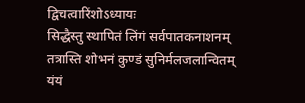द्विचत्वारिंशोऽध्यायः
सिद्धैस्तु स्थापितं लिंगं सर्वपातकनाशनम्
तत्रास्ति शोभनं कुण्डं सुनिर्मलजलान्वितम्
यंयं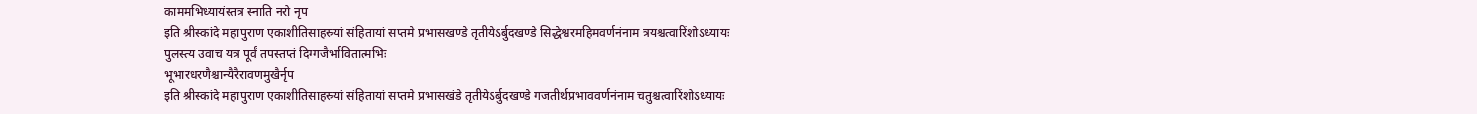काममभिध्यायंस्तत्र स्नाति नरो नृप
इति श्रीस्कांदे महापुराण एकाशीतिसाहस्र्यां संहितायां सप्तमे प्रभासखण्डे तृतीयेऽर्बुदखण्डे सिद्धेश्वरमहिमवर्णनंनाम त्रयश्चत्वारिंशोऽध्यायः
पुलस्त्य उवाच यत्र पूर्वं तपस्तप्तं दिग्गजैर्भावितात्मभिः
भूभारधरणैश्चान्यैरैरावणमुखैर्नृप
इति श्रीस्कांदे महापुराण एकाशीतिसाहस्र्यां संहितायां सप्तमे प्रभासखंडे तृतीयेऽर्बुदखण्डे गजतीर्थप्रभाववर्णनंनाम चतुश्चत्वारिंशोऽध्यायः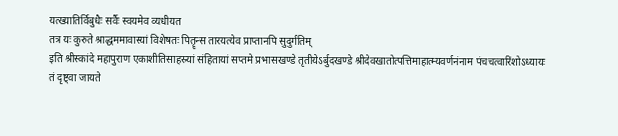यत्ख्यातिर्विबुधैः सर्वैः स्वयमेव व्यधीयत
तत्र यः कुरुते श्राद्धममावास्यां विशेषतः पितॄन्स तारयत्येव प्राप्तानपि सुदुर्गतिम्
इति श्रीस्कांदे महापुराण एकाशीतिसाहस्र्यां संहितायां सप्तमे प्रभासखण्डे तृतीयेऽर्बुदखण्डे श्रीदेवखातोत्पत्तिमाहात्म्यवर्णनंनाम पंचचत्वारिंशोऽध्यायः
तं दृष्ट्वा जायते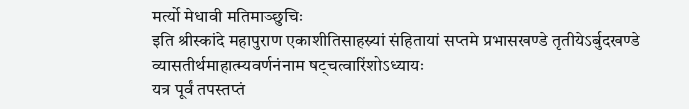मर्त्यो मेधावी मतिमाञ्छुचिः
इति श्रीस्कांदे महापुराण एकाशीतिसाहस्र्यां संहितायां सप्तमे प्रभासखण्डे तृतीयेऽर्बुदखण्डे व्यासतीर्थमाहात्म्यवर्णनंनाम षट्चत्वारिंशोऽध्यायः
यत्र पूर्वं तपस्तप्तं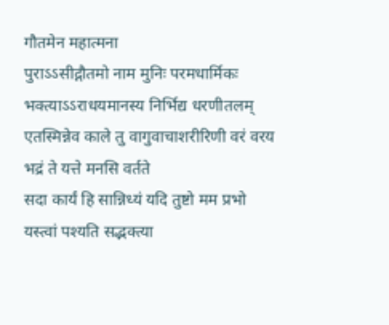गौतमेन महात्मना
पुराऽऽसीद्गौतमो नाम मुनिः परमधार्मिकः
भक्त्याऽऽराधयमानस्य निर्भिद्य धरणीतलम्
एतस्मिन्नेव काले तु वागुवाचाशरीरिणी वरं वरय भद्रं ते यत्ते मनसि वर्तते
सदा कार्यं हि सान्निध्यं यदि तुष्टो मम प्रभो
यस्त्वां पश्यति सद्भक्त्या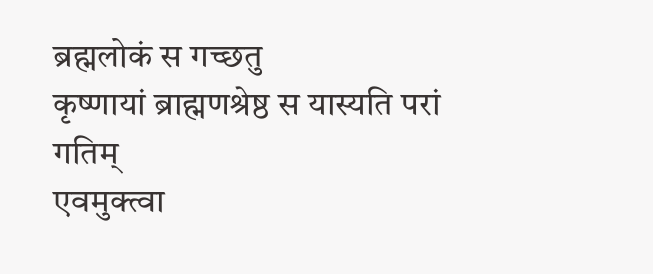ब्रह्मलोकं स गच्छतु
कृष्णायां ब्राह्मणश्रेष्ठ स यास्यति परां गतिम्
एवमुक्त्वा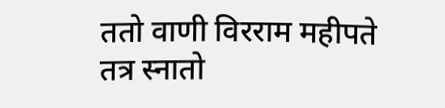ततो वाणी विरराम महीपते तत्र स्नातो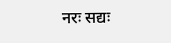नरः सद्यः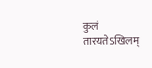कुलं तारयतेऽखिलम्